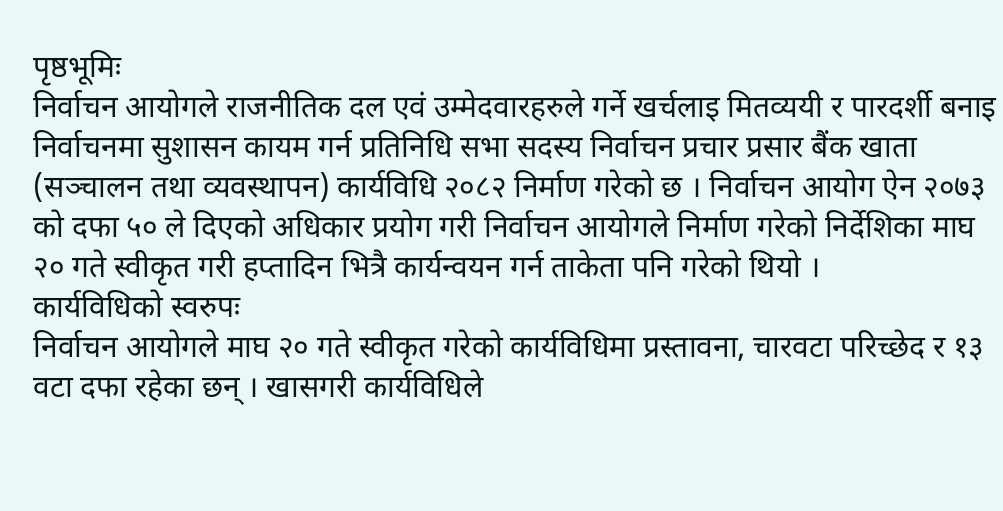पृष्ठभूमिः
निर्वाचन आयोगले राजनीतिक दल एवं उम्मेदवारहरुले गर्ने खर्चलाइ मितव्ययी र पारदर्शी बनाइ निर्वाचनमा सुशासन कायम गर्न प्रतिनिधि सभा सदस्य निर्वाचन प्रचार प्रसार बैंक खाता (सञ्चालन तथा व्यवस्थापन) कार्यविधि २०८२ निर्माण गरेको छ । निर्वाचन आयोग ऐन २०७३ को दफा ५० ले दिएको अधिकार प्रयोग गरी निर्वाचन आयोगले निर्माण गरेको निर्देशिका माघ २० गते स्वीकृत गरी हप्तादिन भित्रै कार्यन्वयन गर्न ताकेता पनि गरेको थियो ।
कार्यविधिको स्वरुपः
निर्वाचन आयोगले माघ २० गते स्वीकृत गरेको कार्यविधिमा प्रस्तावना, चारवटा परिच्छेद र १३ वटा दफा रहेका छन् । खासगरी कार्यविधिले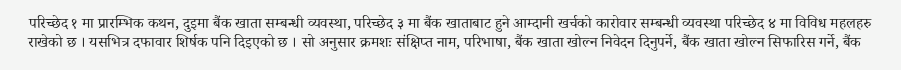परिच्छेद १ मा प्रारम्भिक कथन, दुइमा बैंक खाता सम्बन्धी व्यवस्था, परिच्छेद ३ मा बैंक खाताबाट हुने आम्दानी खर्चको कारोवार सम्बन्धी व्यवस्था परिच्छेद ४ मा विविध महलहरु राखेको छ । यसभित्र दफावार शिर्षक पनि दिइएको छ । सो अनुसार क्रमशः संक्षिप्त नाम, परिभाषा, बैंक खाता खोल्न निवेदन दिनुपर्ने, बैंक खाता खोल्न सिफारिस गर्ने, बैंक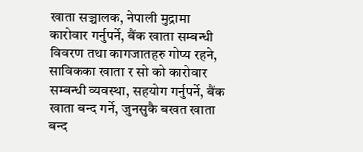खाता सञ्चालक, नेपाली मुद्रामा कारोवार गर्नुपर्ने, बैंक खाता सम्बन्धी विवरण तथा कागजातहरु गोप्य रहने, साविकका खाता र सो को कारोवार सम्बन्धी व्यवस्था, सहयोग गर्नुपर्ने, बैंक खाता बन्द गर्ने, जुनसुकै बखत खाता बन्द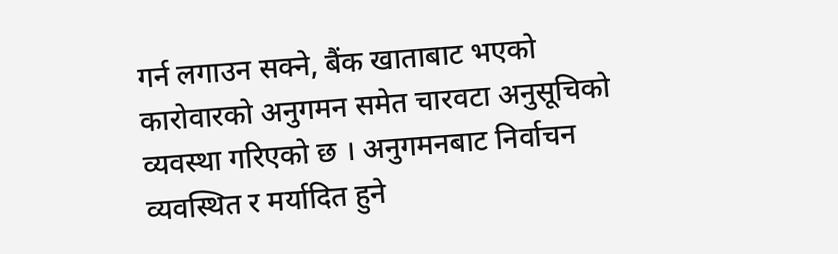गर्न लगाउन सक्ने, बैंक खाताबाट भएको कारोवारको अनुगमन समेत चारवटा अनुसूचिको व्यवस्था गरिएको छ । अनुगमनबाट निर्वाचन व्यवस्थित र मर्यादित हुने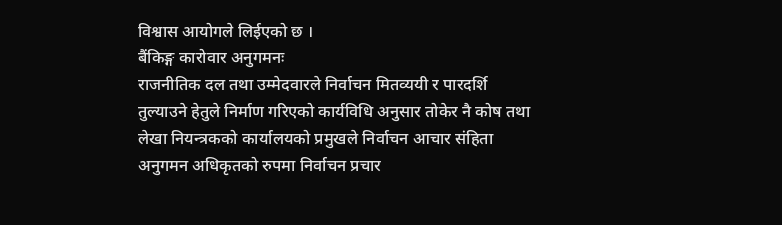विश्वास आयोगले लिईएको छ ।
बैंकिङ्ग कारोवार अनुगमनः
राजनीतिक दल तथा उम्मेदवारले निर्वाचन मितव्ययी र पारदर्शि तुल्याउने हेतुले निर्माण गरिएको कार्यविधि अनुसार तोकेर नै कोष तथा लेखा नियन्त्रकको कार्यालयको प्रमुखले निर्वाचन आचार संहिता अनुगमन अधिकृतको रुपमा निर्वाचन प्रचार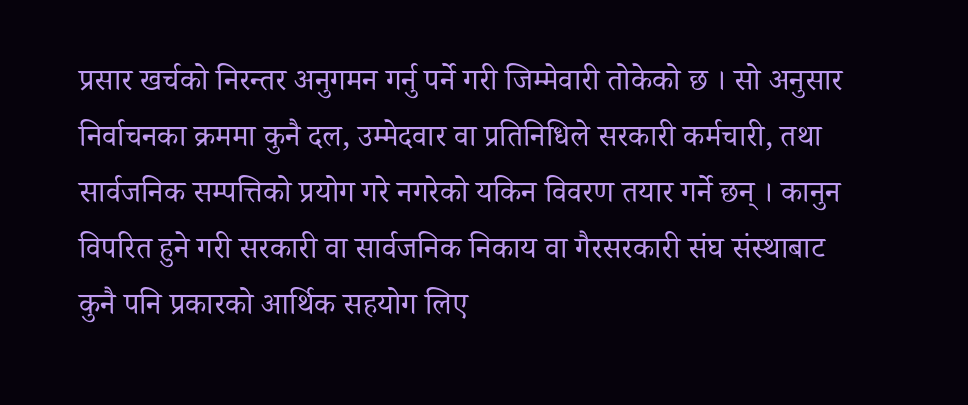प्रसार खर्चको निरन्तर अनुगमन गर्नु पर्ने गरी जिम्मेवारी तोकेको छ । सो अनुसार निर्वाचनका क्रममा कुनै दल, उम्मेदवार वा प्रतिनिधिले सरकारी कर्मचारी, तथा सार्वजनिक सम्पत्तिको प्रयोग गरे नगरेको यकिन विवरण तयार गर्ने छन् । कानुन विपरित हुने गरी सरकारी वा सार्वजनिक निकाय वा गैरसरकारी संघ संस्थाबाट कुनै पनि प्रकारको आर्थिक सहयोग लिए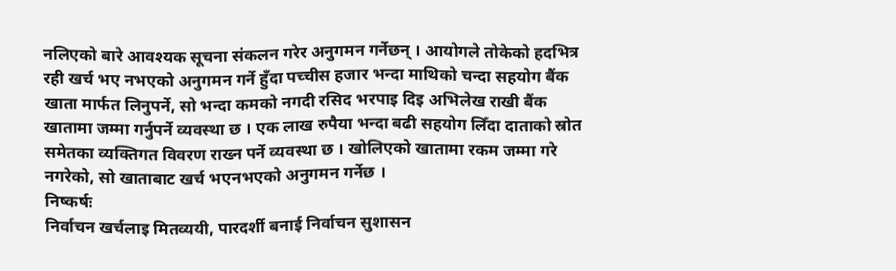नलिएको बारे आवश्यक सूचना संकलन गरेर अनुगमन गर्नेछन् । आयोगले तोकेको हदभित्र रही खर्च भए नभएको अनुगमन गर्ने हुँदा पच्चीस हजार भन्दा माथिको चन्दा सहयोग बैंक खाता मार्फत लिनुपर्ने, सो भन्दा कमको नगदी रसिद भरपाइ दिइ अभिलेख राखी बैंक खातामा जम्मा गर्नुपर्ने व्यवस्था छ । एक लाख रुपैया भन्दा बढी सहयोग लिँदा दाताको स्रोत समेतका व्यक्तिगत विवरण राख्न पर्ने व्यवस्था छ । खोलिएको खातामा रकम जम्मा गरे नगरेको, सो खाताबाट खर्च भएनभएको अनुगमन गर्नेछ ।
निष्कर्षः
निर्वाचन खर्चलाइ मितव्ययी, पारदर्शी बनाई निर्वाचन सुशासन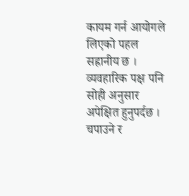कायम गर्न आयोगले लिएको पहल सह्रानीय छ । व्यवहारिक पक्ष पनि सोही अनुसार अपेक्षित हुनुपर्दछ । चपाउने र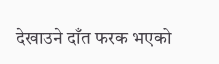देखाउने दाँत फरक भएको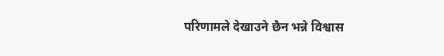परिणामले देखाउने छैन भन्ने विश्वास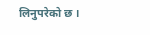लिनुपरेको छ ।